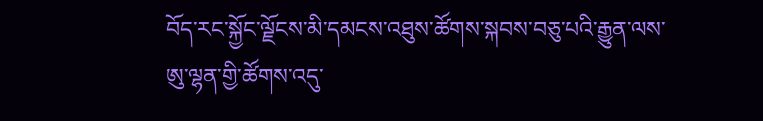བོད་རང་སྐྱོང་ལྗོངས་མི་དམངས་འཐུས་ཚོགས་སྐབས་བཅུ་པའི་རྒྱུན་ལས་ཨུ་ལྷན་གྱི་ཚོགས་འདུ་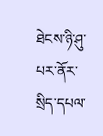ཐེངས་ཉི་ཤུ་པར་ནོར་སྲིད་དཔལ་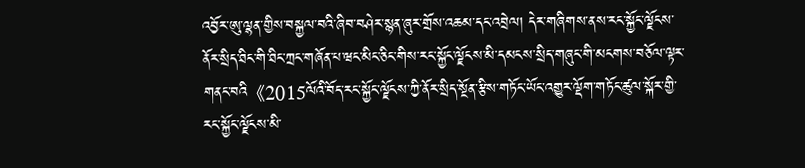འབྱོར་ཨུ་ལྷན་གྱིས་བསྐྱལ་བའི་ཞིབ་བཤེར་སྙན་ཞུར་གྲོས་འཆམ་དང་འབྲེལ། དེར་གཞིགས་ནས་རང་སྐྱོང་ལྗོངས་ནོར་སྲིད་ཐིང་གི་ཐིང་ཀྲང་གཞོན་པ་ཝང་མིང་ཅིང་གིས་རང་སྐྱོང་ལྗོངས་མི་དམངས་སྲིད་གཞུང་གི་མངགས་བཅོལ་ལྟར་གནང་བའི《2015ལོའི་བོད་རང་སྐྱོང་ལྗོངས་ཀྱི་ནོར་སྲིད་སྔོན་རྩིས་གཏོང་ཡོང་འགྱུར་ལྡོག་གཏོང་ཚུལ་སྐོར་གྱི་རང་སྐྱོང་ལྗོངས་མི་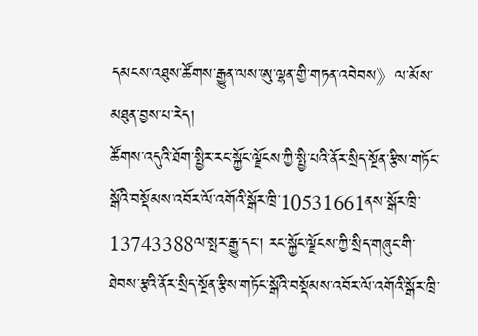དམངས་འཐུས་ཚོགས་རྒྱུན་ལས་ཨུ་ལྷན་གྱི་གཏན་འབེབས》ལ་མོས་མཐུན་བྱས་པ་རེད།
ཚོགས་འདུའི་ཐོག་སྤྱིར་རང་སྐྱོང་ལྗོངས་ཀྱི་སྤྱི་པའི་ནོར་སྲིད་སྔོན་རྩིས་གཏོང་སྒོའི་བསྡོམས་འབོར་ལོ་འགོའི་སྒོར་ཁྲི་10531661ནས་སྒོར་ཁྲི་13743388ལ་སྤར་རྒྱུ་དང་། རང་སྐྱོང་ལྗོངས་ཀྱི་སྲིད་གཞུང་གི་ཐེབས་རྩའི་ནོར་སྲིད་སྔོན་རྩིས་གཏོང་སྒོའི་བསྡོམས་འབོར་ལོ་འགོའི་སྒོར་ཁྲི་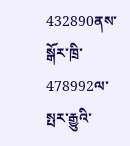432890ནས་སྒོར་ཁྲི་478992ལ་སྤར་རྒྱུའི་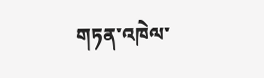གཏན་འཁེལ་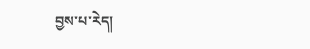བྱས་པ་རེད།